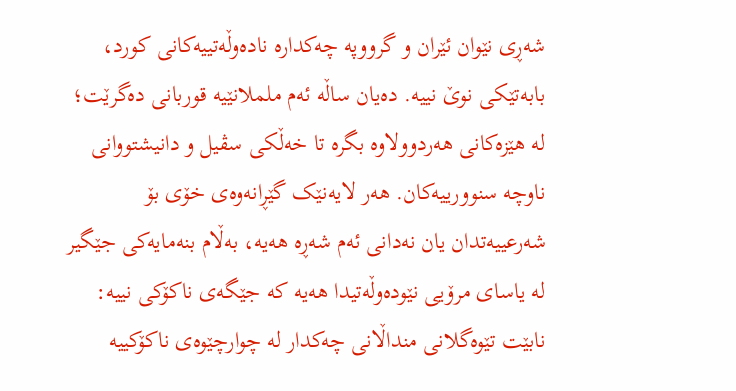شەڕی نێوان ئێران و گرووپە چەکدارە نادەوڵەتییەکانی کورد، بابەتێکی نوێ نییە. دەیان ساڵە ئەم ململانێیە قوربانی دەگرێت؛ لە هێزەکانی هەردوولاوە بگرە تا خەڵکی سڤیل و دانیشتووانی ناوچە سنوورییەکان. هەر لایەنێک گێڕانەوەی خۆی بۆ شەرعییەتدان یان نەدانی ئەم شەڕە هەیە، بەڵام بنەمایەکی جێگیر لە یاسای مرۆیی نێودەوڵەتیدا هەیە کە جێگەی ناکۆکی نییە: نابێت تێوەگلانی منداڵانی چەکدار لە چوارچێوەی ناكۆكییە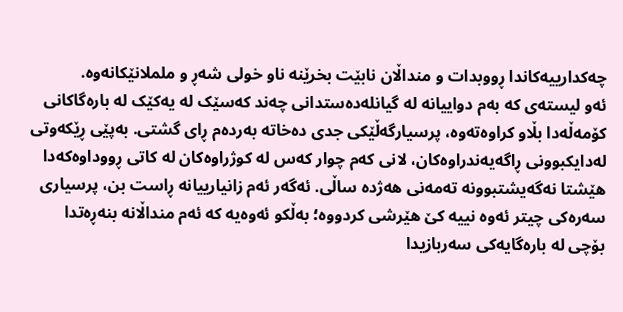چەکدارییەکاندا ڕووبدات و منداڵان نابێت بخرێنە ناو خولی شەڕ و ململانێکانەوە.
ئەو لیستەی کە بەم دواییانە لە گیانلەدەستدانی چەند کەسێک لە یەکێک لە بارەگاکانی کۆمەڵەدا بڵاو کراوەتەوە، پرسیارگەڵێکی جدی دەخاتە بەردەم ڕای گشتی. بەپێی ڕێکەوتی لەدایکبوونی ڕاگەیەندراوەکان، لانی کەم چوار کەس لە کوژراوەکان لە کاتی ڕووداوەکەدا هێشتا نەگەیشتبوونە تەمەنی هەژدە ساڵی. ئەگەر ئەم زانیارییانە ڕاست بن، پرسیاری سەرەکی چیتر ئەوە نییە کێ هێرشی کردووە؛ بەڵکو ئەوەیە کە ئەم منداڵانە بنەڕەتدا بۆچی لە بارەگایەکی سەربازیدا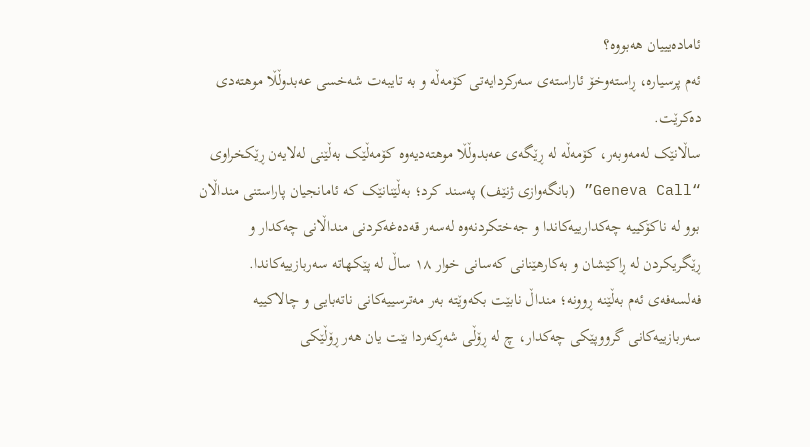ئامادەیییان هەبووە؟
ئەم پرسیارە، ڕاستەوخۆ ئاراستەی سەرکردایەتی کۆمەڵە و بە تایبەت شەخسی عەبدوڵڵا موهتەدی دەکرێت.
ساڵانێک لەمەوبەر، کۆمەڵە لە ڕێگەی عەبدوڵڵا موهتەدیەوە کۆمەڵێک بەڵێنی لەلایەن ڕێکخراوی “Geneva Call” (بانگەوازی ژنێف) پەسند کرد؛ بەڵێنانێک کە ئامانجیان پاراستنی منداڵان بوو لە ناكۆكییە چەکدارییەکاندا و جەختکردنەوە لەسەر قەدەغەکردنی منداڵانی چەکدار و ڕێگریکردن لە ڕاکێشان و بەکارهێنانی کەسانی خوار ١٨ ساڵ لە پێکهاتە سەربازییەکاندا. فەلسەفەی ئەم بەڵێنە ڕوونە؛ منداڵ نابێت بکەوێتە بەر مەترسییەکانی ناتەبایی و چالاکییە سەربازییەکانی گرووپێکی چەکدار، چ لە ڕۆڵی شەڕکەردا بێت یان هەر ڕۆڵێکی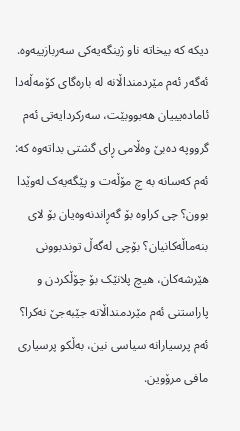دیکە کە بیخاتە ناو ژینگەیەکی سەربازییەوە.
ئەگەر ئەم مێردمنداڵانە لە بارەگای کۆمەڵەدا ئامادەیییان هەبووبێت، سەرکردایەتی ئەم گرووپە دەبێ وەڵامی ڕای گشتی بداتەوە کە:
ئەم کەسانە بە چ مۆڵەت و پێگەیەک لەوێدا بوون؟ چی کراوە بۆ گەڕاندنەوەیان بۆ لای بنەماڵەکانیان؟ بۆچی لەگەڵ توندبوونی هێرشەکان، هیچ پلانێک بۆ چۆڵکردن و پاراستنی ئەم مێردمنداڵانە جێبەجێ نەکرا؟
ئەم پرسیارانە سیاسی نین، بەڵکو پرسیاری مافی مرۆوین.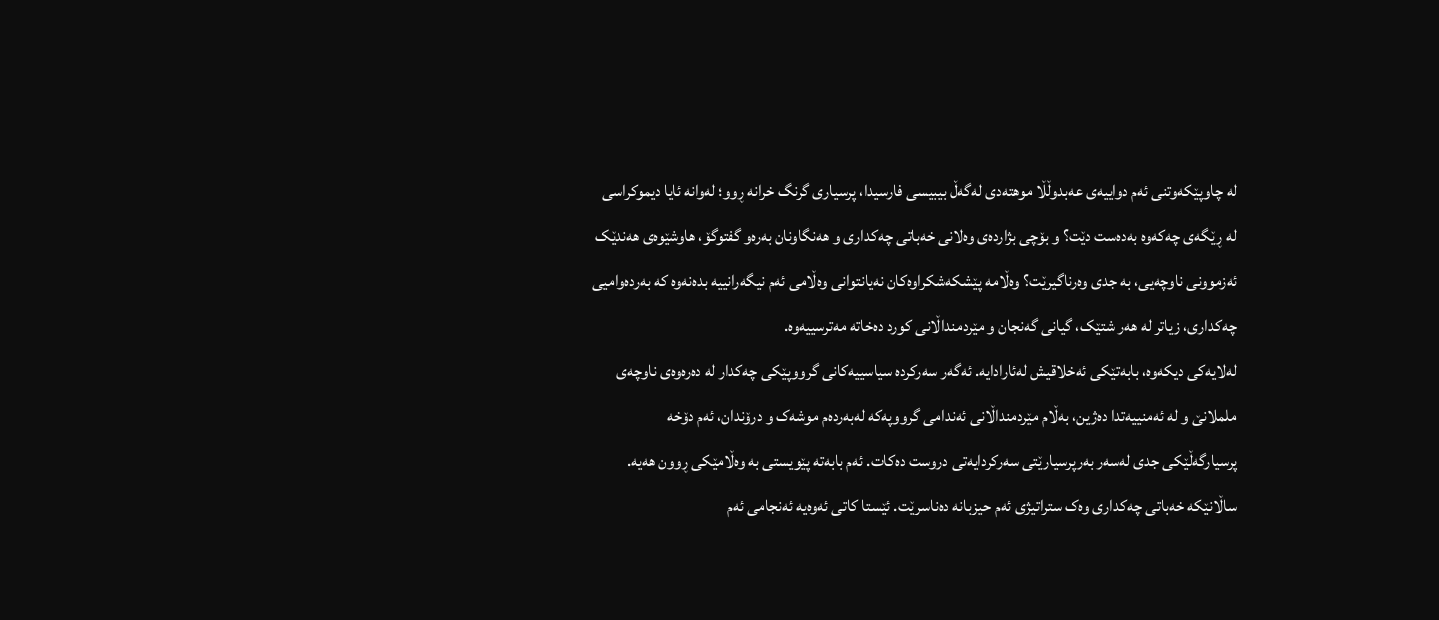لە چاوپێکەوتنی ئەم دواییەی عەبدوڵڵا موهتەدی لەگەڵ بیبیسی فارسیدا، پرسیاری گرنگ خرانە ڕوو؛ لەوانە ئایا دیموکراسی لە ڕێگەی چەکەوە بەدەست دێت؟ و بۆچی بژاردەی وەلانی خەباتی چەکداری و هەنگاونان بەرەو گفتوگۆ، هاوشێوەی هەندێک ئەزموونی ناوچەیی، بە جدی وەرناگیرێت؟ وەڵامە پێشکەشکراوەکان نەیانتوانی وەڵامی ئەم نیگەرانییە بدەنەوە کە بەردەوامیی چەکداری، زیاتر لە هەر شتێک، گیانی گەنجان و مێردمنداڵانی کورد دەخاتە مەترسییەوە.
لەلایەکی دیکەوە، بابەتێکی ئەخلاقیش لەئارادایە. ئەگەر سەرکردە سیاسییەکانی گرووپێکی چەکدار لە دەرەوەی ناوچەی ململانێ و لە ئەمنییەتدا دەژین، بەڵام مێردمنداڵانی ئەندامی گرووپەکە لەبەردەم موشەک و درۆندان، ئەم دۆخە پرسیارگەڵێکی جدی لەسەر بەرپرسیارێتی سەرکردایەتی دروست دەکات. ئەم بابەتە پێویستی بە وەڵامێکی ڕوون هەیە.
ساڵانێکە خەباتی چەکداری وەک ستراتیژی ئەم حیزبانە دەناسرێت. ئێستا کاتی ئەوەیە ئەنجامی ئەم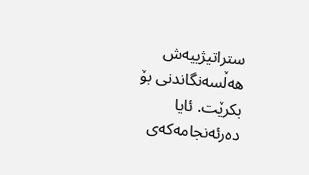ستراتیژییەش هەڵسەنگاندنی بۆ بکرێت. ئایا دەرئەنجامەکەی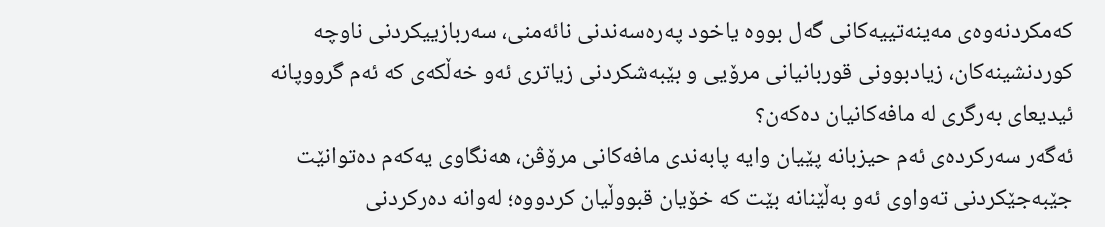کەمکردنەوەی مەینەتییەکانی گەل بووە یاخود پەرەسەندنی نائەمنی، سەربازییکردنی ناوچە کوردنشینەکان، زیادبوونی قوربانیانی مرۆیی و بێبەشکردنی زیاتری ئەو خەڵکەی کە ئەم گرووپانە ئیدیعای بەرگری لە مافەکانیان دەکەن؟
ئەگەر سەرکردەی ئەم حیزبانە پێیان وایە پابەندی مافەکانی مرۆڤن، هەنگاوی یەکەم دەتوانێت جێبەجێکردنی تەواوی ئەو بەڵێنانە بێت کە خۆیان قبووڵیان کردووە؛ لەوانە دەرکردنی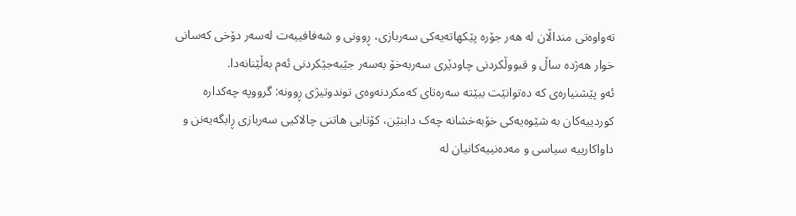تەواوەتی منداڵان لە هەر جۆرە پێکهاتەیەکی سەربازی، ڕوونی و شەفافییەت لەسەر دۆخی کەسانی خوار هەژدە ساڵ و قبووڵکردنی چاودێری سەربەخۆ بەسەر جێبەجێکردنی ئەم بەڵێنانەدا.
ئەو پێشنیارەی کە دەتوانێت ببێتە سەرەتای کەمکردنەوەی توندوتیژی ڕوونە: گرووپە چەکدارە کوردییەکان بە شێوەیەکی خۆبەخشانە چەک دابنێن، کۆتایی هاتنی چالاکیی سەربازی ڕابگەیەنن و داواکارییە سیاسی و مەدەنییەکانیان لە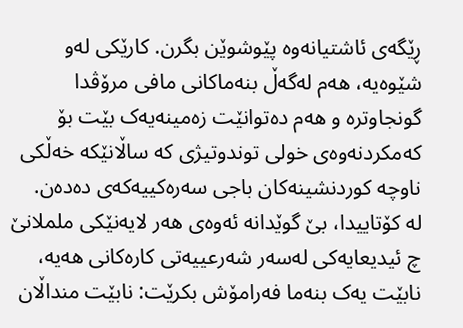ڕێگەی ئاشتیانەوە پێوشوێن بگرن. کارێکی لەو شێوەیە، هەم لەگەڵ بنەماکانی مافی مرۆڤدا گونجاوترە و هەم دەتوانێت زەمینەیەک بێت بۆ کەمکردنەوەی خولی توندوتیژی کە ساڵانێکە خەڵکی ناوچە کوردنشینەکان باجی سەرەکییەکەی دەدەن.
لە کۆتاییدا، بێ گوێدانە ئەوەی هەر لایەنێکی ململانێ چ ئیدیعایەکی لەسەر شەرعییەتی کارەکانی هەیە، نابێت یەک بنەما فەرامۆش بکرێت: نابێت منداڵان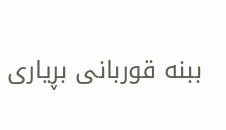ببنە قوربانی بڕیاری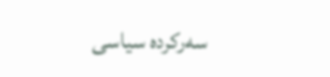سەرکردە سیاسی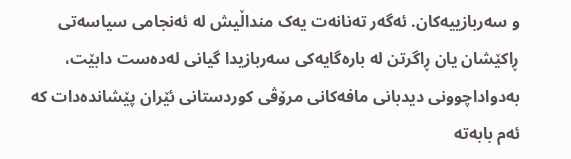و سەربازییەکان. ئەگەر تەنانەت یەک منداڵیش لە ئەنجامی سیاسەتی ڕاکێشان یان ڕاگرتن لە بارەگایەکی سەربازیدا گیانی لەدەست دابێت، بەدواداچوونی دیدبانی مافەکانی مرۆڤی کوردستانی ئێران پێشاندەدات کە ئەم بابەتە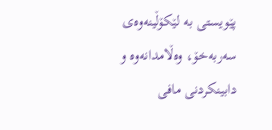پێویستی بە لێکۆڵینەوەی سەربەخۆ، وەڵامدانەوە و دابینکردنی مافی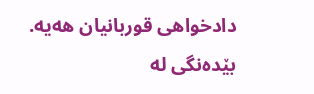دادخواهی قوربانیان هەیە. بێدەنگی لە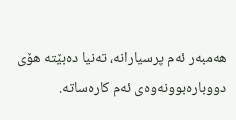هەمبەر ئەم پرسیارانە، تەنیا دەبێتە هۆی دووبارەبوونەوەی ئەم کارەساتە.